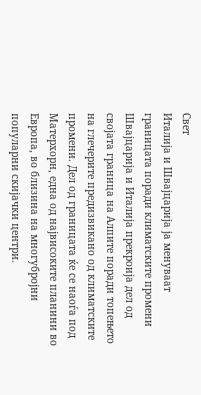Свет
Италија и Швајцарија ја менуваат границата поради климатските промени
Швајцарија и Италија прекроија дел од својата граница на Алпите поради топењето на глечерите предизвикано од климатските промени. Дел од границата ќе се наоѓа под Матерхорн, една од највисоките планини во Европа, во близина на многубројни популарни скијачки центри.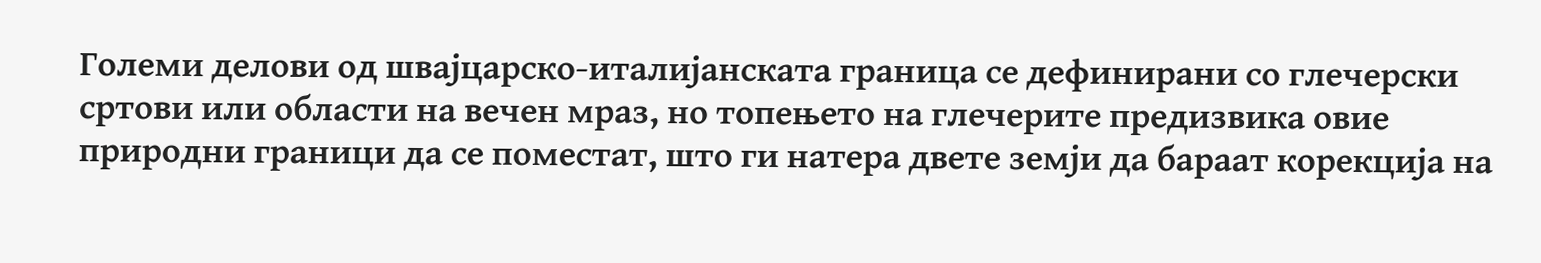Големи делови од швајцарско-италијанската граница се дефинирани со глечерски сртови или области на вечен мраз, но топењето на глечерите предизвика овие природни граници да се поместат, што ги натера двете земји да бараат корекција на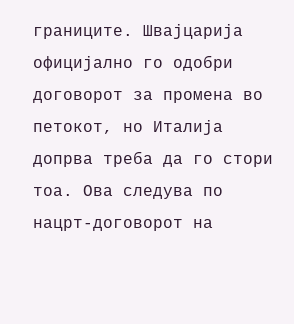границите. Швајцарија официјално го одобри договорот за промена во петокот, но Италија допрва треба да го стори тоа. Ова следува по нацрт-договорот на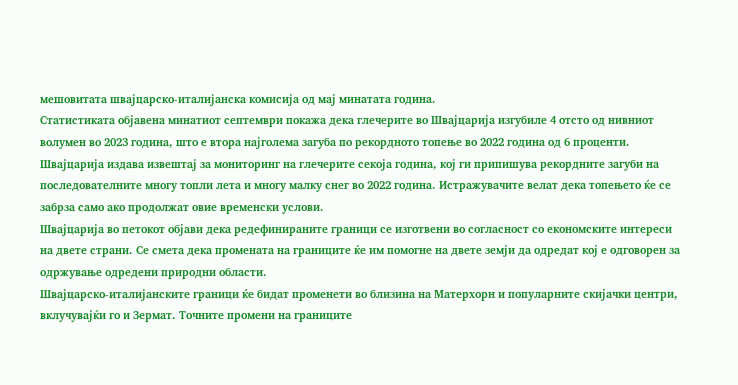мешовитата швајцарско-италијанска комисија од мај минатата година.
Статистиката објавена минатиот септември покажа дека глечерите во Швајцарија изгубиле 4 отсто од нивниот волумен во 2023 година, што е втора најголема загуба по рекордното топење во 2022 година од 6 проценти.
Швајцарија издава извештај за мониторинг на глечерите секоја година, кој ги припишува рекордните загуби на последователните многу топли лета и многу малку снег во 2022 година. Истражувачите велат дека топењето ќе се забрза само ако продолжат овие временски услови.
Швајцарија во петокот објави дека редефинираните граници се изготвени во согласност со економските интереси на двете страни. Се смета дека промената на границите ќе им помогне на двете земји да одредат кој е одговорен за одржување одредени природни области.
Швајцарско-италијанските граници ќе бидат променети во близина на Матерхорн и популарните скијачки центри, вклучувајќи го и Зермат. Точните промени на границите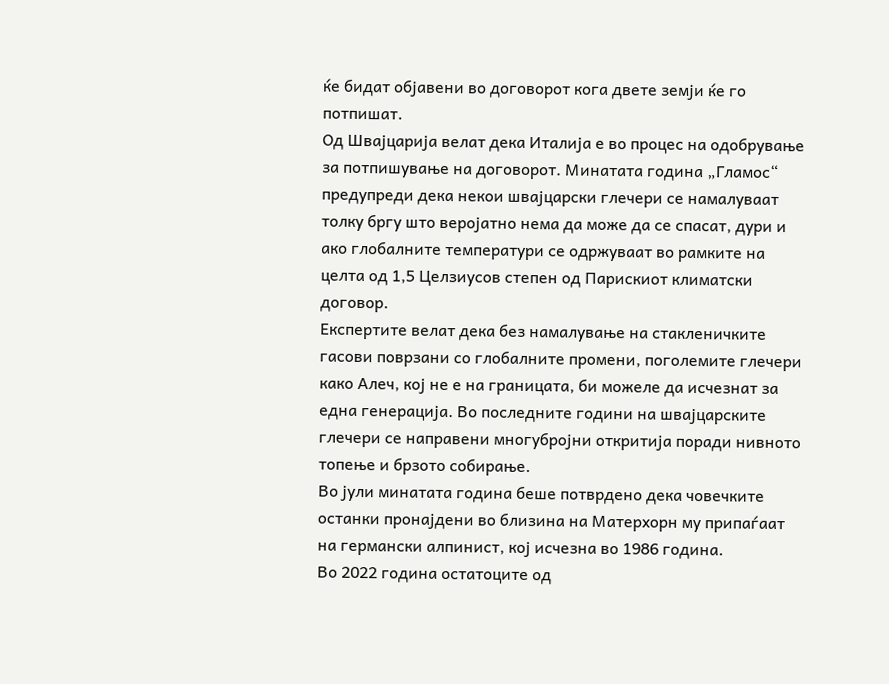ќе бидат објавени во договорот кога двете земји ќе го потпишат.
Од Швајцарија велат дека Италија е во процес на одобрување за потпишување на договорот. Минатата година „Гламос“ предупреди дека некои швајцарски глечери се намалуваат толку бргу што веројатно нема да може да се спасат, дури и ако глобалните температури се одржуваат во рамките на целта од 1,5 Целзиусов степен од Парискиот климатски договор.
Експертите велат дека без намалување на стакленичките гасови поврзани со глобалните промени, поголемите глечери како Алеч, кој не е на границата, би можеле да исчезнат за една генерација. Во последните години на швајцарските глечери се направени многубројни откритија поради нивното топење и брзото собирање.
Во јули минатата година беше потврдено дека човечките останки пронајдени во близина на Матерхорн му припаѓаат на германски алпинист, кој исчезна во 1986 година.
Во 2022 година остатоците од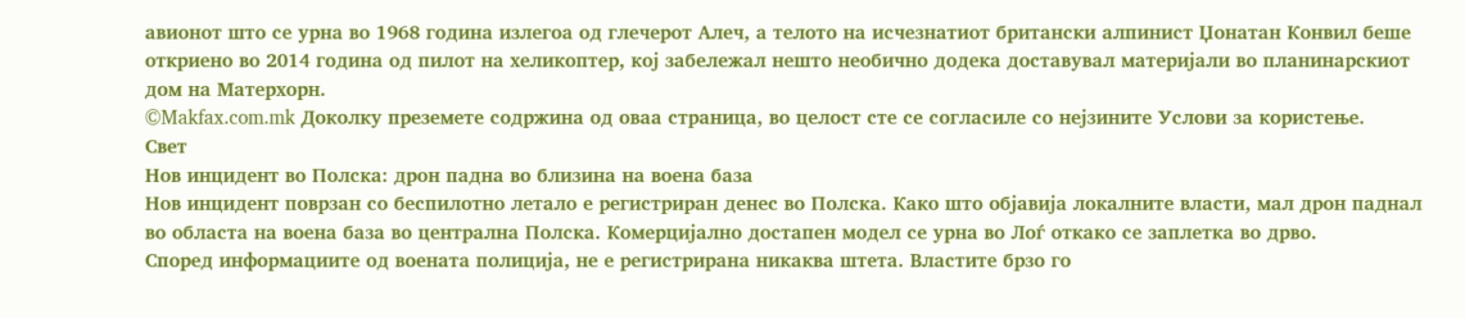авионот што се урна во 1968 година излегоа од глечерот Алеч, а телото на исчезнатиот британски алпинист Џонатан Конвил беше откриено во 2014 година од пилот на хеликоптер, кој забележал нешто необично додека доставувал материјали во планинарскиот дом на Матерхорн.
©Makfax.com.mk Доколку преземете содржина од оваа страница, во целост сте се согласиле со нејзините Услови за користење.
Свет
Нов инцидент во Полска: дрон падна во близина на воена база
Нов инцидент поврзан со беспилотно летало е регистриран денес во Полска. Како што објавија локалните власти, мал дрон паднал во областа на воена база во централна Полска. Комерцијално достапен модел се урна во Лоѓ откако се заплетка во дрво.
Според информациите од воената полиција, не е регистрирана никаква штета. Властите брзо го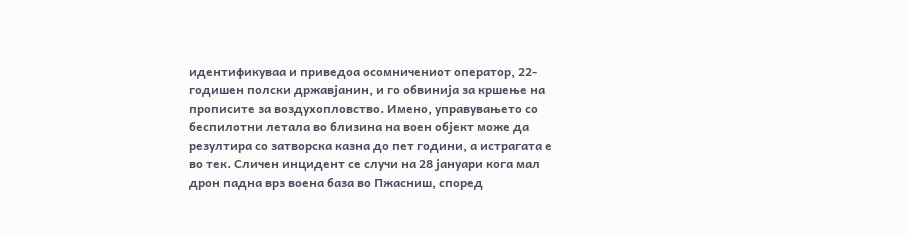идентификуваа и приведоа осомничениот оператор, 22-годишен полски државјанин, и го обвинија за кршење на прописите за воздухопловство. Имено, управувањето со беспилотни летала во близина на воен објект може да резултира со затворска казна до пет години, а истрагата е во тек. Сличен инцидент се случи на 28 јануари кога мал дрон падна врз воена база во Пжасниш, според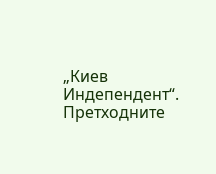„Киев Индепендент“.
Претходните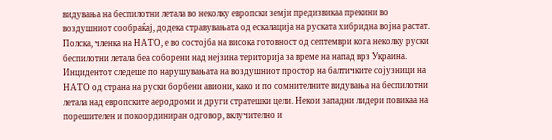видувања на беспилотни летала во неколку европски земји предизвикаа прекини во воздушниот сообраќај, додека стравувањата од ескалација на руската хибридна војна растат. Полска, членка на НАТО, е во состојба на висока готовност од септември кога неколку руски беспилотни летала беа соборени над нејзина територија за време на напад врз Украина.
Инцидентот следеше по нарушувањата на воздушниот простор на балтичките сојузници на НАТО од страна на руски борбени авиони, како и по сомнителните видувања на беспилотни летала над европските аеродроми и други стратешки цели. Некои западни лидери повикаа на порешителен и покоординиран одговор, вклучително и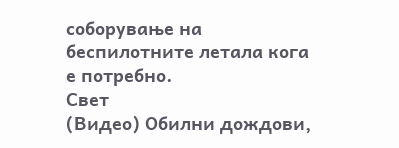соборување на беспилотните летала кога е потребно.
Свет
(Видео) Обилни дождови,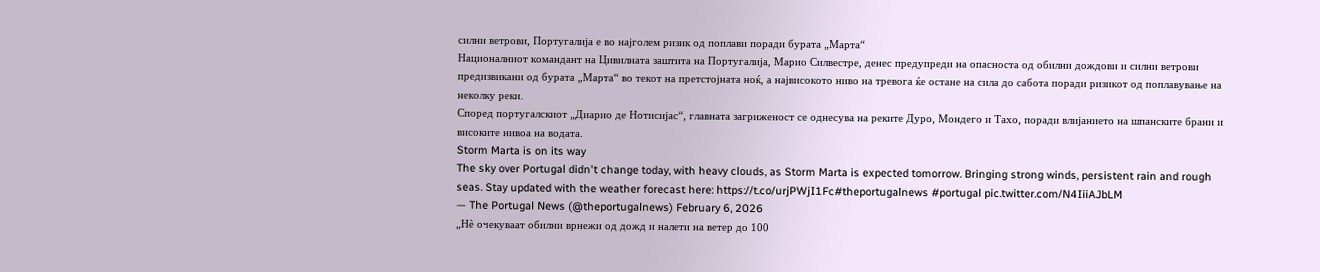силни ветрови, Португалија е во најголем ризик од поплави поради бурата „Марта“
Националниот командант на Цивилната заштита на Португалија, Марио Силвестре, денес предупреди на опасноста од обилни дождови и силни ветрови предизвикани од бурата „Марта“ во текот на претстојната ноќ, а највисокото ниво на тревога ќе остане на сила до сабота поради ризикот од поплавување на неколку реки.
Според португалскиот „Диарио де Нотисијас“, главната загриженост се однесува на реките Дуро, Мондего и Тахо, поради влијанието на шпанските брани и високите нивоа на водата.
Storm Marta is on its way
The sky over Portugal didn't change today, with heavy clouds, as Storm Marta is expected tomorrow. Bringing strong winds, persistent rain and rough seas. Stay updated with the weather forecast here: https://t.co/urjPWjI1Fc#theportugalnews #portugal pic.twitter.com/N4IiiAJbLM
— The Portugal News (@theportugalnews) February 6, 2026
„Нè очекуваат обилни врнежи од дожд и налети на ветер до 100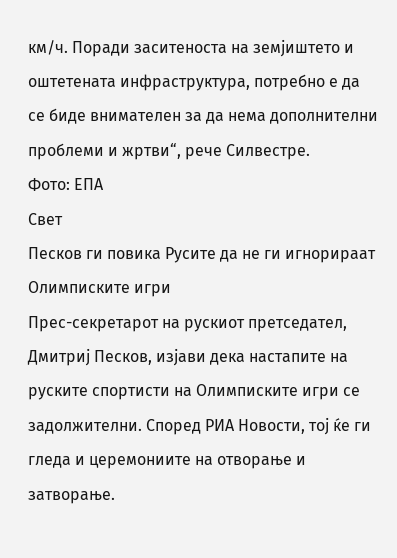км/ч. Поради заситеноста на земјиштето и оштетената инфраструктура, потребно е да се биде внимателен за да нема дополнителни проблеми и жртви“, рече Силвестре.
Фото: ЕПА
Свет
Песков ги повика Русите да не ги игнорираат Олимписките игри
Прес-секретарот на рускиот претседател, Дмитриј Песков, изјави дека настапите на руските спортисти на Олимписките игри се задолжителни. Според РИА Новости, тој ќе ги гледа и церемониите на отворање и затворање.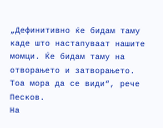„Дефинитивно ќе бидам таму каде што настапуваат нашите момци. Ќе бидам таму на отворањето и затворањето. Тоа мора да се види“, рече Песков.
На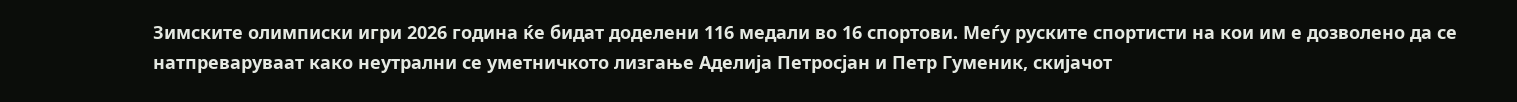Зимските олимписки игри 2026 година ќе бидат доделени 116 медали во 16 спортови. Меѓу руските спортисти на кои им е дозволено да се натпреваруваат како неутрални се уметничкото лизгање Аделија Петросјан и Петр Гуменик, скијачот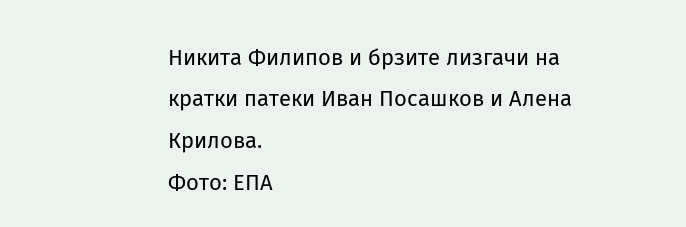Никита Филипов и брзите лизгачи на кратки патеки Иван Посашков и Алена Крилова.
Фото: ЕПА